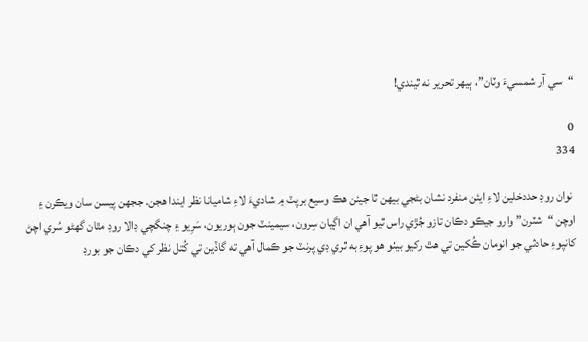“سي آر شمسيءَ وٽان”، ٻيھر تحرير نه ٿيندي!

0
334

 نوان روڊ حددخلين لاءِ ايئن منفرد نشان بڻجي بيھن ٿا جيئن ھڪ وسيع برپٽ ۾ شاديءَ لاءِ شاميانا نظر ايندا ھجن. ججھن پيسن سان ويڪرن ۽ اوچن “شٽرن” وارو جيڪو دڪان تازو جُڙي راس ٿيو آھي ان اڳيان سِرون، سيمينٽ جون ٻوريون، سَرِيو ۽ چنگچي ڊالا روڊ مٿان گھڻو سُري اچڻ کانپوءِ حادثي جو انومان ڪُکين تي ھٿ رکيو بيٺو ھو پوءِ به ٿري ڊي پرنٽ جو ڪمال آھي ته گاڏين تي کُتل نظر کي دڪان جو بورڊ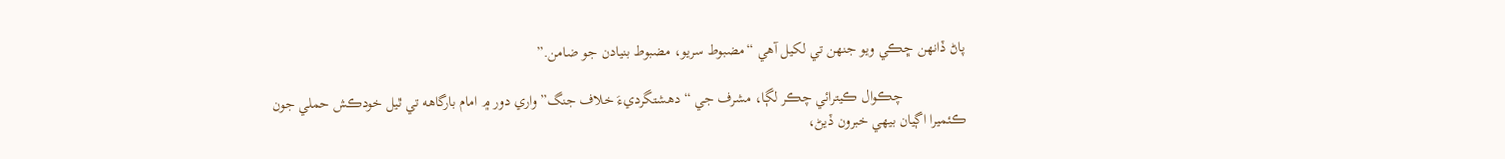پاڻ ڏانھن ڇڪي ويو جنھن تي لکيل آھي “مضبوط سريو، مضبوط بنيادن جو ضامن.”

                 چڪوال ڪيترائي چڪر لڳا، مشرف جي “دھشتگرديءَ خلاف جنگ” واري دور ۾ امام بارگاھه تي ٿيل خودڪش حملي جون ڪئميرا اڳيان بيھي خبرون ڏيڻ،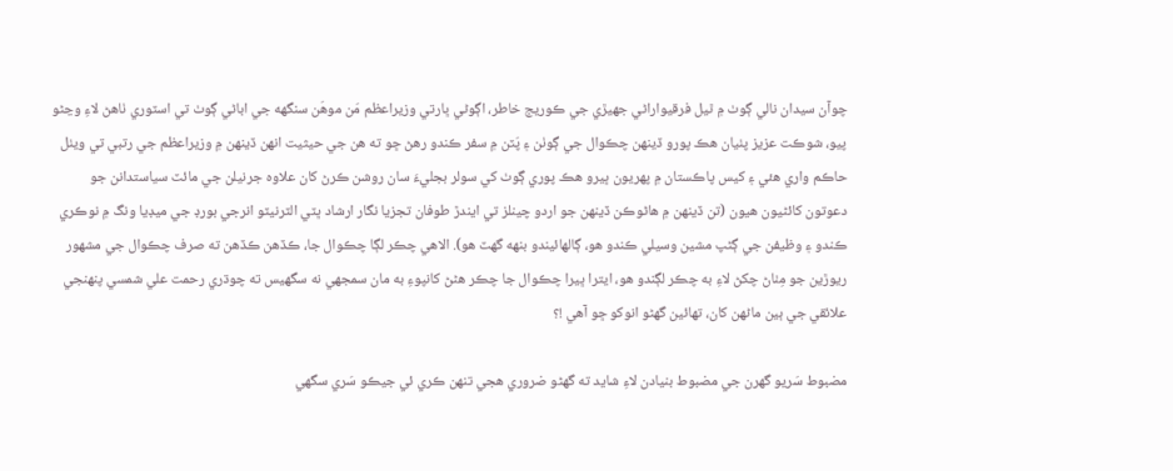چوآن سيدان نالي ڳوٺ ۾ ٿيل فرقيواراڻي جھيڙي جي ڪوريج خاطر، اڳوڻي ڀارتي وزيراعظم مَن موھَن سنگھه جي اباڻي ڳوٺ تي اسٽوري ٺاھڻ لاءِ وڃڻو پيو، شوڪت عزيز پٺيان ھڪ پورو ڏينھن چڪوال جي ڳوٺن ۽ پَٽن ۾ سفر ڪندو رھڻ ڇو ته ھن جي حيثيت انھن ڏينھن ۾ وزيراعظم جي رتبي تي ويٺل حاڪم واري ھئي ۽ کيس پاڪستان ۾ پھريون ڀيرو ھڪ پوري ڳوٺ کي سولر بجليءَ سان روشن ڪرڻ کان علاوه جرنيلن جي مائٽ سياستدانن جو دعوتون کائڻيون ھيون (تن ڏينھن ۾ ھاڻوڪن ڏينھن جو اردو چينلز تي ايندڙ طوفان تجزيا نگار ارشاد ڀٽي الٽرنيٽو انرجي بورڊ جي ميڊيا ونگ ۾ نوڪري ڪندو ۽ وظيفن جي ڳڻپ مشين وسيلي ڪندو ھو، ڳالھائيندو بنھه گھٽ ھو). الاھي چڪر لڳا چڪوال جا، ڪڏھن ڪڏھن ته صرف چڪوال جي مشھور ريوڙين جو مِٺاڻ چکڻ لاءِ به چڪر لڳندو ھو، ايترا ڀيرا چڪوال جا چڪر ھڻڻ کانپوءِ به مان سمجھي نه سگھيس ته چوڌري رحمت علي شمسي پنھنجي علائقي جي ٻين ماڻھن کان، تھائين گھڻو انوکو ڇو آھي !؟

مضبوط سَريو گھرن جي مضبوط بنيادن لاءِ شايد ته گھڻو ضروري ھجي تنھن ڪري ئي جيڪو سَري سگھي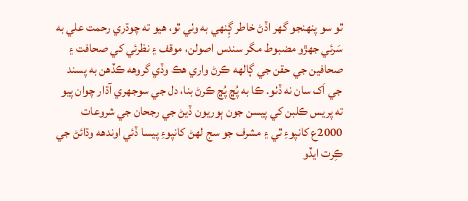ٿو سو پنھنجو گھر اڏڻ خاطر ڳِنھي به وٺي ٿو، ھيو ته چوڌري رحمت علي به سَرئي جھڙو مضبوط مگر سندس اصولن، موقف ۽ نظرئي کي صحافت ۽ صحافين جي حقن جي ڳالھه ڪرڻ واري ھڪ وڏي گروھه ڪڏھن به پسند جي اَک سان نه ڏٺو. ڪا به پُڇ پُڇ ڪرڻ بنا، دل جي سوجھري آڌار چوان پيو ته پريس ڪلبن کي پيسن جون ٻوريون ڏيڻ جي رجحان جي شروعات 2000ع کانپوءِ ٿي ۽ مشرف جو سج لھڻ کانپوءِ پيسا ڏئي اوندھه وڌائڻ جي ڪِرت ايڏو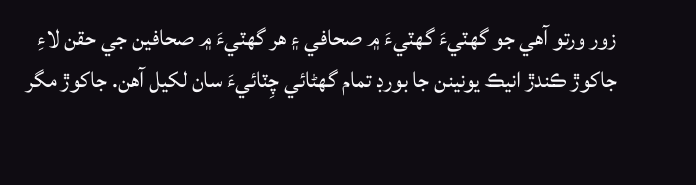زور ورتو آھي جو گھٽيءَ گھٽيءَ ۾ صحافي ۽ ھر گھٽيءَ ۾ صحافين جي حقن لاءِ جاکوڙ ڪندڙ انيڪ يونينن جا بورڊ تمام گھڻائي چِٽائيءَ سان لکيل آھن. جاکوڙ مگر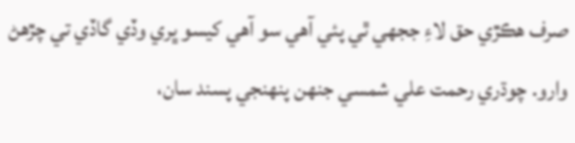صرف ھڪڙي حق لاءِ ججھي ٿي پئي آھي سو آھي کيسو ڀري وڏي گاڏي تي چڙھڻ وارو. چوڌري رحمت علي شمسي جنھن پنھنجي پسند سان،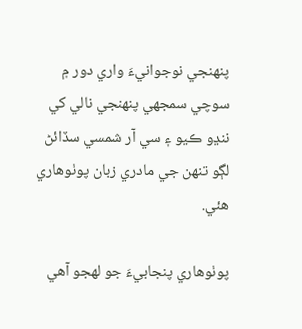پنھنجي نوجوانيءَ واري دور ۾ سوچي سمجھي پنھنجي نالي کي ننڍو ڪيو ۽ سي آر شمسي سڏائڻ لڳو تنھن جي مادري زبان پوٺوھاري ھئي.

پوٺوھاري پنجابيءَ جو لھجو آھي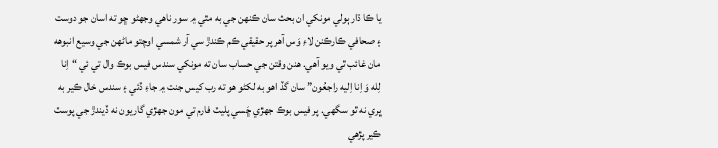يا ڪا ڌار ٻولي مونکي ان بحث سان ڪنھن جي به مٿي ۾ سور ناھي وجھڻو ڇو ته اسان جو دوست ۽ صحافي ڪارڪنن لاءِ وَس آھر پر حقيقي ڪم ڪندڙ سي آر شمسي اوچتو ماڻھن جي وسيع انبوھه مان غائب ٿي ويو آھي. ھنن وقتن جي حساب سان ته مونکي سندس فيس بوڪ وال تي ئي “اِنا لِله وَ اِنا اِليه راجعُون” سان گڏ اھو به لکڻو ھو ته رب کيس جنت ۾ جاءِ ڏئي ۽ سندس خال ڪير به ڀري نه ٿو سگھي. پر فيس بوڪ جھڙي ڇَسي پليٽ فارم تي مون جھڙي گاريون نه ڏيندڙ جي پوسٽ ڪير پڙھي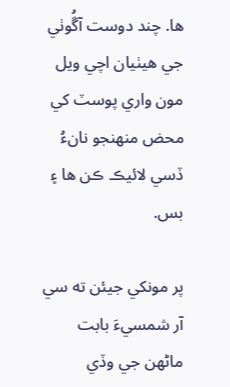ھا. چند دوست آڱُوٺي جي ھيٺيان اچي ويل مون واري پوسٽ کي محض منھنجو نانءُ ڏسي لائيڪ ڪن ھا ۽ بس.

پر مونکي جيئن ته سي آر شمسيءَ بابت ماڻھن جي وڏي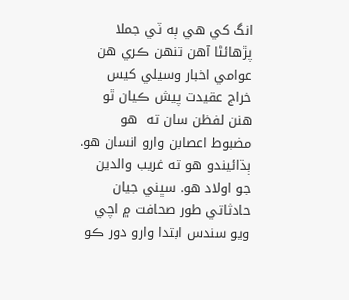انگ کي ھي ٻه ٽي جملا پڙھائڻا آھن تنھن ڪري ھن عوامي اخبار وسيلي کيس خراج عقيدت پيش ڪيان ٿو ھنن لفظن سان ته  ھو مضبوط اعصابن وارو انسان ھو. ٻڌائيندو ھو ته غريب والدين جو اولاد ھو. سڀني جيان حادثاتي طور صحافت ۾ اچي ويو سندس ابتدا وارو دور ڪو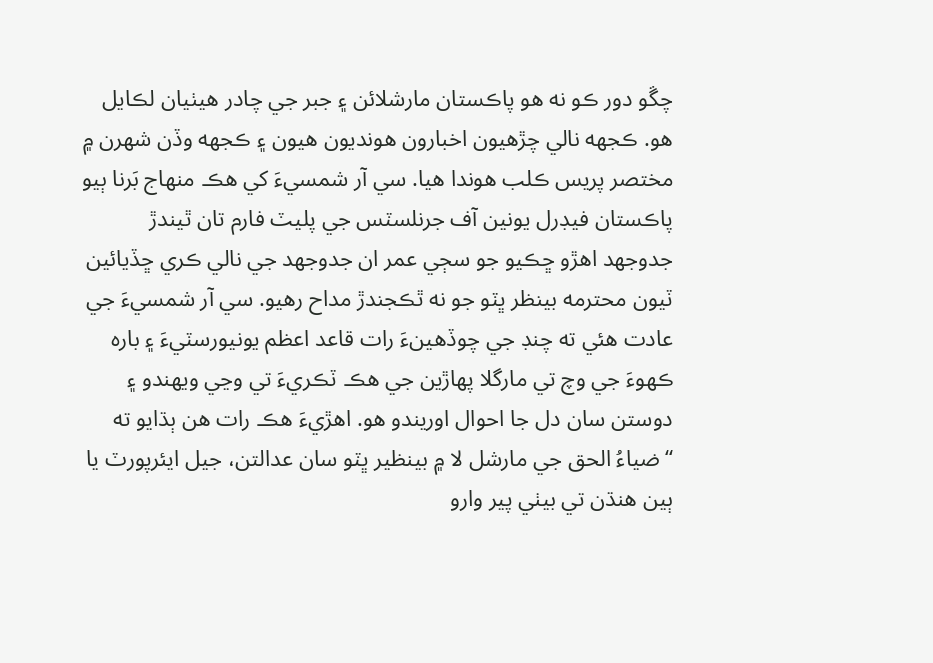چڱو دور ڪو نه ھو پاڪستان مارشلائن ۽ جبر جي چادر ھيٺيان لڪايل ھو. ڪجھه نالي چڙھيون اخبارون ھونديون ھيون ۽ ڪجھه وڏن شھرن ۾ مختصر پريس ڪلب ھوندا ھيا. سي آر شمسيءَ کي ھڪ منھاج بَرنا ٻيو پاڪستان فيڊرل يونين آف جرنلسٽس جي پليٽ فارم تان ٿيندڙ جدوجھد اھڙو ڇڪيو جو سڄي عمر ان جدوجھد جي نالي ڪري ڇڏيائين ٽيون محترمه بينظر ڀٽو جو نه ٿڪجندڙ مداح رھيو. سي آر شمسيءَ جي عادت ھئي ته چنڊ جي چوڏھينءَ رات قاعد اعظم يونيورسٽيءَ ۽ باره ڪھوءَ جي وچ تي مارگلا پھاڙين جي ھڪ ٽڪريءَ تي وڃي ويھندو ۽ دوستن سان دل جا احوال اوريندو ھو. اھڙيءَ ھڪ رات ھن ٻڌايو ته “ضياءُ الحق جي مارشل لا ۾ بينظير ڀٽو سان عدالتن، جيل ايئرپورٽ يا ٻين ھنڌن تي بيٺي پير وارو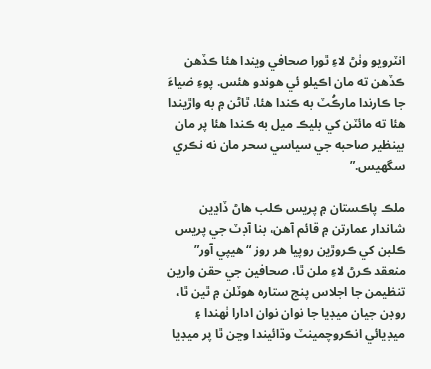انٽرويو وٺڻ لاءِ ٿورا صحافي ويندا ھئا ڪڏھن ڪڏھن ته مان اڪيلو ئي ھوندو ھئس. پوءِ ضياءَ جا ڪارندا مارڪُٽ به ڪندا ھئا، ٿاڻن ۾ به واڙيندا ھئا ته مائٽن کي بليڪ ميل به ڪندا ھئا پر مان بينظير صاحبه جي سياسي سحر مان نه نڪري سگھيس.”

ملڪ پاڪستان ۾ پريس ڪلب ھاڻ ڏاڍين شاندار عمارتن ۾ قائم آھن، بنا آڊٽ جي پريس ڪلبن کي ڪروڙين روپيا ھر روز “ھيپي آور” منعقد ڪرڻ لاءِ ملن ٿا، صحافين جي حقن وارين تنظيمن جا اجلاس پنج ستاره ھوٽلن ۾ ٿين ٿا، روڊن جيان ميڊيا جا نوان نوان ادارا ٺھندا ۽ ميڊيائي انڪروچمينٽ وڌائيندا وڃن ٿا پر ميڊيا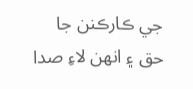جي ڪارڪنن جا حق ۽ انھن لاءِ صدا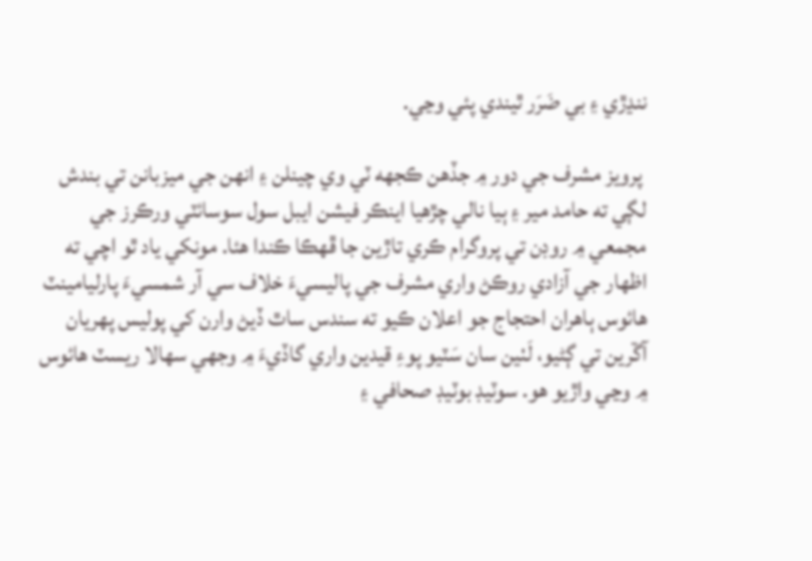ننڍڙي ۽ بي ضَرَر ٿيندي پئي وڃي.

 پرويز مشرف جي دور ۾ جڏھن ڪجھه ٽي وي چينلن ۽ انھن جي ميزبانن تي بندش لڳي ته حامد مير ۽ ٻيا نالي چڙھيا اينڪر فيشن ايبل سول سوسائٽي ورڪرز جي مجمعي ۾ روڊن تي پروگرام ڪري تاڙين جا ڦھڪا ڪندا ھئا. مونکي ياد ٿو اچي ته اظھار جي آزادي روڪڻ واري مشرف جي پاليسيءَ خلاف سي آر شمسيءَ پارليامينٽ ھائوس ٻاھران احتجاج جو اعلان ڪيو ته سندس ساٿ ڏيڻ وارن کي پوليس پھريان آڱرين تي ڳڻيو، لَٺين سان سَٽيو پوءِ قيدين واري گاڏيءَ ۾ وجھي سھالا ريسٽ ھائوس ۾ وڃي واڙيو ھو. سوٽيڊ بوٽيڊ صحافي ۽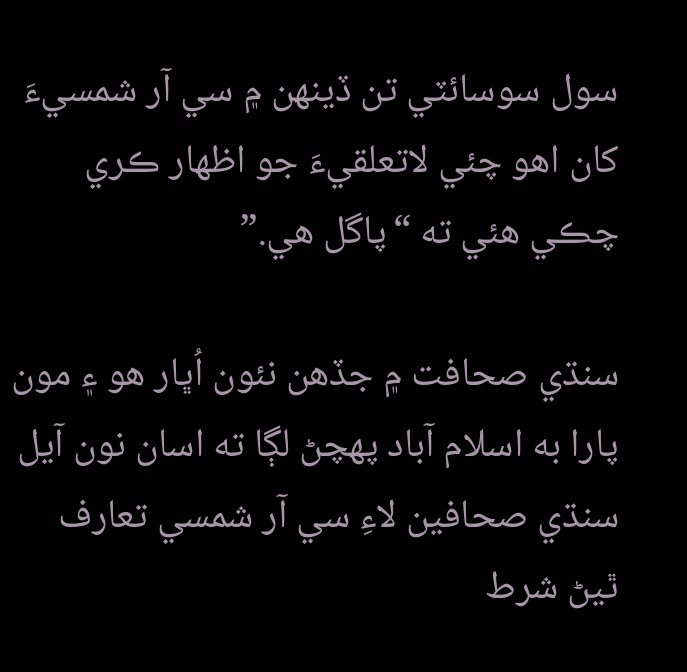سول سوسائٽي تن ڏينھن ۾ سي آر شمسيءَ کان اھو چئي لاتعلقيءَ جو اظھار ڪري چڪي ھئي ته “پاگل ھي.”

سنڌي صحافت ۾ جڏھن نئون اُڀار ھو ۽ مون پارا به اسلام آباد پھچڻ لڳا ته اسان نون آيل سنڌي صحافين لاءِ سي آر شمسي تعارف ٿيڻ شرط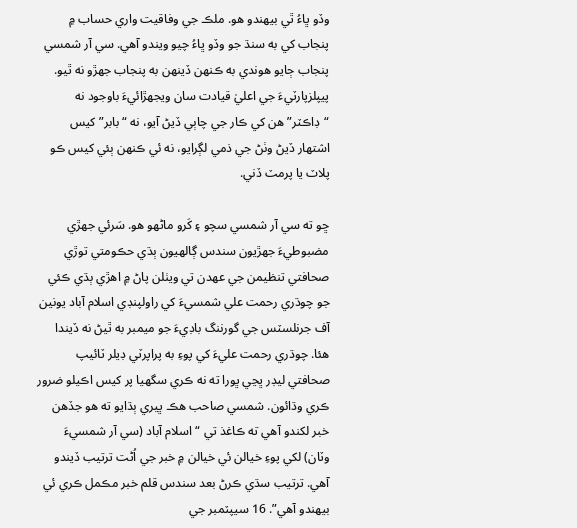وڏو ڀاءُ ٿي بيھندو ھو. ملڪ جي وفاقيت واري حساب ۾ پنجاب کي به سنڌ جو وڏو ڀاءُ چيو ويندو آھي. سي آر شمسي پنجاب ڄايو ھوندي به ڪنھن ڏينھن به پنجاب جھڙو نه ٿيو. پيپلزپارٽيءَ جي اعليٰ قيادت سان ويجھڙائيءَ باوجود نه “ڊاڪٽر” ھن کي ڪار جي چاٻي ڏيڻ آيو، نه “بابر” کيس اشتھار ڏيڻ وٺڻ جي ذمي لڳرايو، نه ئي ڪنھن ٻئي کيس ڪو پلاٽ يا پرمٽ ڏني.

ڇو ته سي آر شمسي سچو ۽ کَرو ماڻھو ھو. سَرئي جھڙي مضبوطيءَ جھڙيون سندس ڳالھيون ٻڌي حڪومتي توڙي صحافتي تنظيمن جي عھدن تي ويٺلن پاڻ ۾ اھڙي ٻڌي ڪئي جو چوڌري رحمت علي شمسيءَ کي راولپنڊي اسلام آباد يونين آف جرنلسٽس جي گورننگ باڊيءَ جو ميمبر به ٿيڻ نه ڏيندا ھئا. چوڌري رحمت عليءَ کي پوءِ به پراپرٽي ڊيلر ٽائيپ صحافتي ليڊر ڀڃي ڀورا ته نه ڪري سگھيا پر کيس اڪيلو ضرور ڪري وڌائون. شمسي صاحب ھڪ ڀيري ٻڌايو ته ھو جڏھن خبر لکندو آھي ته ڪاغذ تي “اسلام آباد (سي آر شمسيءَ وٽان) لکي پوءِ خيالن ئي خيالن ۾ خبر جي اُڻت ترتيب ڏيندو آھي. ترتيب سڌي ڪرڻ بعد سندس قلم خبر مڪمل ڪري ئي بيھندو آھي”. 16 سيپٽمبر جي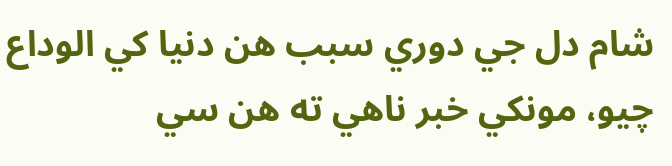شام دل جي دوري سبب ھن دنيا کي الوداع چيو، مونکي خبر ناھي ته ھن سي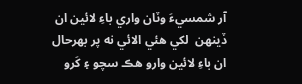آر شمسيءَ وٽان واري باءِ لائين ان ڏينھن  لکي ھئي الائي نه پر بھرحال ان باءِ لائين وارو ھڪ سچو ۽ کَرو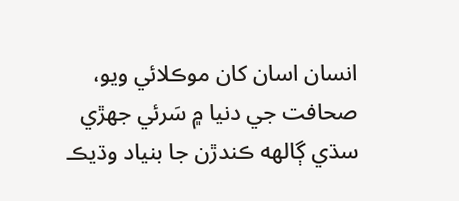انسان اسان کان موڪلائي ويو، صحافت جي دنيا ۾ سَرئي جھڙي سڌي ڳالھه ڪندڙن جا بنياد وڌيڪ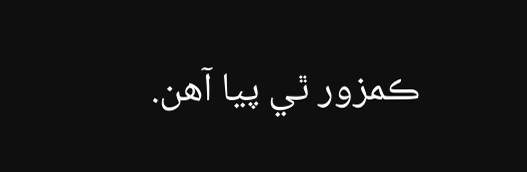ڪمزور ٿي پيا آھن.